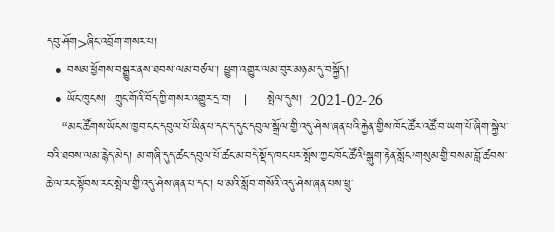དབུ་ཤོག>ཞིང་འབྲོག་གསར་པ།
  • བསམ་ཕྱོགས་བསྒྱུར་ནས་ཐབས་ལམ་བཙལ་། ཕྱུག་འགྱུར་ལམ་བུར་མཉམ་དུ་བསྐྱོད།
  • ཡོང་ཁུངས།  ཀྲུང་གོའི་བོད་ཀྱི་གསར་འགྱུར་དྲ་བ།   |     སྤེལ་དུས།  2021-02-26
    “མང་ཚོགས་ཡོངས་ཁྱབ་ངང་དབུལ་པོ་ཡིན་པ་དང་ད་དུང་དབུལ་སྒྲོལ་གྱི་འདུ་ཤེས་ཞན་པའི་རྐྱེན་གྱིས་ཁོང་ཚོར་འཚོ་བ་ཡག་པོ་ཞིག་སྐྱེལ་བའི་ཐབས་ལམ་རྙེད་མེད། མ་གཞི་དུད་ཚང་དབུལ་པོ་ཚང་མ་བདེ་སྡོད་ཁང་པར་སྤོས་ཀྱང་ཁོང་ཚོའི‘སྒུག་རྟེན་སློང’གསུམ་གྱི་བསམ་བློ་ཚབས་ཆེ་ལ་རང་སྟོབས་རང་སྤེལ་གྱི་འདུ་ཤེས་ཞན་པ་དང་། ཕ་མའི་སློབ་གསོའི་འདུ་ཤེས་ཞན་པས་ཕྲུ་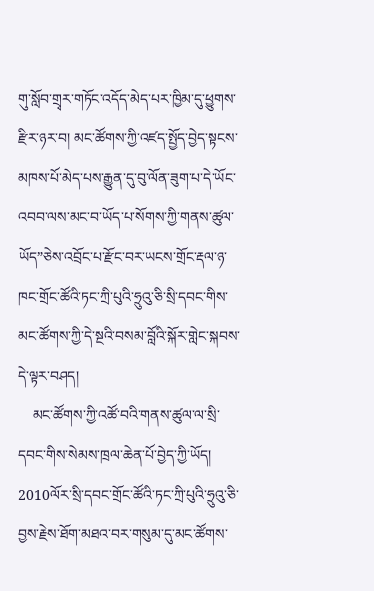གུ་སློབ་གྲྭར་གཏོང་འདོད་མེད་པར་ཁྱིམ་དུ་ཕྱུགས་རྫིར་ཉར་བ། མང་ཚོགས་ཀྱི་འཛད་སྤྱོད་བྱེད་སྟངས་མཁས་པོ་མེད་པས་རྒྱུན་དུ་བུ་ལོན་ཟུག་པ་དེ་ཡོང་འབབ་ལས་མང་བ་ཡོད་པ་སོགས་ཀྱི་གནས་ཚུལ་ཡོད”ཅེས་འབྲོང་པ་རྫོང་བར་ཡངས་གྲོང་རྡལ་ཉ་ཁང་གྲོང་ཚོའི་ཏང་ཀྲི་པུའི་ཧྲུའུ་ཅི་སྲི་དབང་གིས་མང་ཚོགས་ཀྱི་དེ་སྔའི་བསམ་བློའི་སྐོར་གླེང་སྐབས་དེ་ལྟར་བཤད།
    མང་ཚོགས་ཀྱི་འཚོ་བའི་གནས་ཚུལ་ལ་སྲི་དབང་གིས་སེམས་ཁྲལ་ཆེན་པོ་བྱེད་ཀྱི་ཡོད། 2010ལོར་སྲི་དབང་གྲོང་ཚོའི་ཏང་ཀྲི་པུའི་ཧྲུའུ་ཅི་བྱས་རྗེས་ཐོག་མཐའ་བར་གསུམ་དུ་མང་ཚོགས་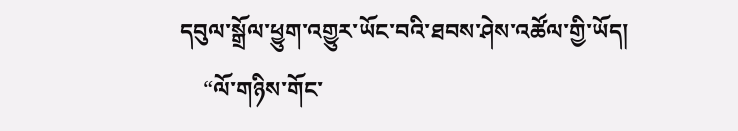དབུལ་སྒྲོལ་ཕྱུག་འགྱུར་ཡོང་བའི་ཐབས་ཤེས་འཚོལ་གྱི་ཡོད།
    “ལོ་གཉིས་གོང་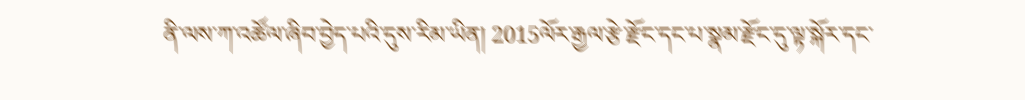ནི་ལས་ཀ་འཚོལ་ཞིབ་བྱེད་པའི་དུས་རིམ་ཡིན། 2015ལོར་རྒྱལ་རྩེ་རྫོང་དང་པ་སྣམ་རྫོང་དུ་ལྟ་སྐོར་དང་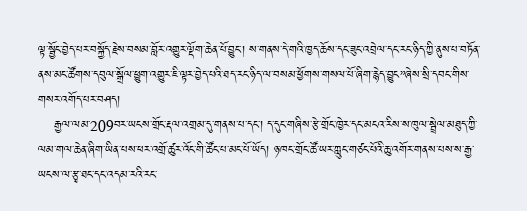ལྟ་སྦྱོང་བྱེད་པར་བསྐྱོད་རྗེས་བསམ་བློར་འགྱུར་ལྡོག་ཆེན་པོ་བྱུང་། ས་གནས་དེ་གའི་ཁྱད་ཆོས་དང་ཟུང་འབྲེལ་དང་རང་ཉིད་ཀྱི་ནུས་པ་བཏོན་ནས་མང་ཚོགས་དབུལ་སྒྲོལ་ཕྱུག་འགྱུར་ཇི་ལྟར་བྱེད་པའི་ཐད་རང་ཉིད་ལ་བསམ་ཕྱོགས་གསལ་པོ་ཞིག་རྙེད་བྱུང”ཞེས་སྲི་དབང་གིས་གསར་འགོད་པར་བཤད།
    རྒྱལ་ལམ་209བར་ཡངས་གྲོང་རྡལ་འགྲམ་དུ་གནས་པ་དང་། ད་དུང་གཞིས་རྩེ་གྲོང་ཁྱེར་དང་མངའ་རིས་ས་ཁུལ་སྦྲེལ་མཐུད་ཀྱི་ལམ་གལ་ཆེན་ཞིག་ཡིན་པས་ཕར་འགྲོ་ཚུར་འོང་གི་ཚོང་པ་མང་པོ་ཡོད། ཉ་ཁང་གྲོང་ཚོ་ཡར་ཀླུང་གཙང་པོའི་ཆུ་འགོར་གནས་པས་ས་རྒྱ་ཡངས་ལ་རྩྭ་ཐང་དང་འདམ་རའི་རང་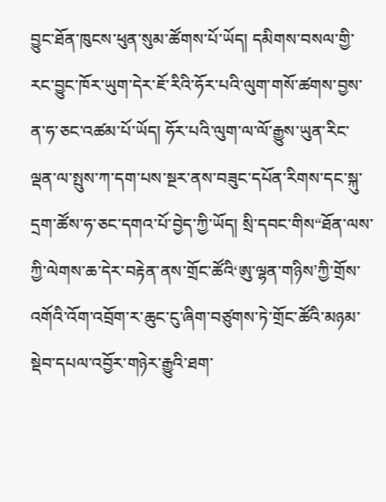བྱུང་ཐོན་ཁུངས་ཕུན་སུམ་ཚོགས་པོ་ཡོད། དམིགས་བསལ་གྱི་རང་བྱུང་ཁོར་ཡུག་དེར་ཇོ་རིའི་ཧོར་པའི་ལུག་གསོ་ཚགས་བྱས་ན་ཧ་ཅང་འཚམ་པོ་ཡོད། ཧོར་པའི་ལུག་ལ་ལོ་རྒྱུས་ཡུན་རིང་ལྡན་ལ་སྤུས་ཀ་དག་པས་སྔར་ནས་བཟུང་དཔོན་རིགས་དང་སྐུ་དྲག་ཚོས་ཧ་ཅང་དགའ་པོ་བྱེད་ཀྱི་ཡོད། སྲི་དབང་གིས“ཐོན་ལས་ཀྱི་ལེགས་ཆ་དེར་བརྟེན་ནས་གྲོང་ཚོའི‘ཨུ་ལྷན་གཉིས’ཀྱི་གྲོས་འགོའི་འོག་འབྲོག་ར་ཆུང་ངུ་ཞིག་བཙུགས་ཏེ་གྲོང་ཚོའི་མཉམ་སྡེབ་དཔལ་འབྱོར་གཉེར་རྒྱུའི་ཐག་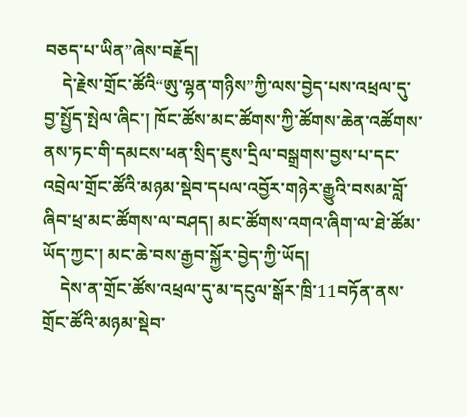བཅད་པ་ཡིན”ཞེས་བརྗོད།
    དེ་རྗེས་གྲོང་ཚོའི“ཨུ་ལྷན་གཉིས”ཀྱི་ལས་བྱེད་པས་འཕྲལ་དུ་བྱ་སྤྱོད་སྤེལ་ཞིང་། ཁོང་ཚོས་མང་ཚོགས་ཀྱི་ཚོགས་ཆེན་འཚོགས་ནས་ཏང་གི་དམངས་ཕན་སྲིད་ཇུས་དྲིལ་བསྒྲགས་བྱས་པ་དང་འབྲེལ་གྲོང་ཚོའི་མཉམ་སྡེབ་དཔལ་འབྱོར་གཉེར་རྒྱུའི་བསམ་བློ་ཞིབ་ཕྲ་མང་ཚོགས་ལ་བཤད། མང་ཚོགས་འགའ་ཞིག་ལ་ཐེ་ཚོམ་ཡོད་ཀྱང་། མང་ཆེ་བས་རྒྱབ་སྐྱོར་བྱེད་ཀྱི་ཡོད།
    དེས་ན་གྲོང་ཚོས་འཕྲལ་དུ་མ་དངུལ་སྒོར་ཁྲི་11བཏོན་ནས་གྲོང་ཚོའི་མཉམ་སྡེབ་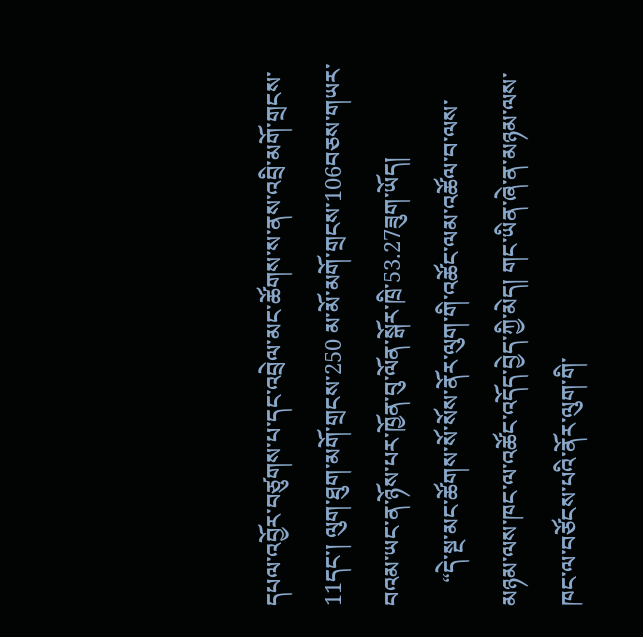དཔལ་འབྱོར་བཙུགས་པ་དང་འབྲེལ་མང་ཚོགས་ས་ནས་འབྲི་མགོ་གྲངས་11དང་། ལུག་ཐུག་མགོ་གྲངས་250 མ་མོ་མགོ་གྲངས་106བཅས་གཡར་བའམ་ཡང་ན་ཉོས་པར་ཁྱོན་བུ་ལོན་སྒོར་ཁྲི་53.27ཟུག་ཡོད།
    “དེ་སྔ་མང་ཚོགས་སོ་སོས་ནོར་ལུག་གི་འཚོང་ལམ་འཚོལ་བ་ལས་མཉམ་ལས་ཁང་ལ་འཚོང་འདོད་བྱེད་ཀྱི་མེད། གང་ཡིན་ཞེ་ན་མཉམ་ལས་ཁང་ལ་བཙོངས་པའི་ནོར་ལུག་གི་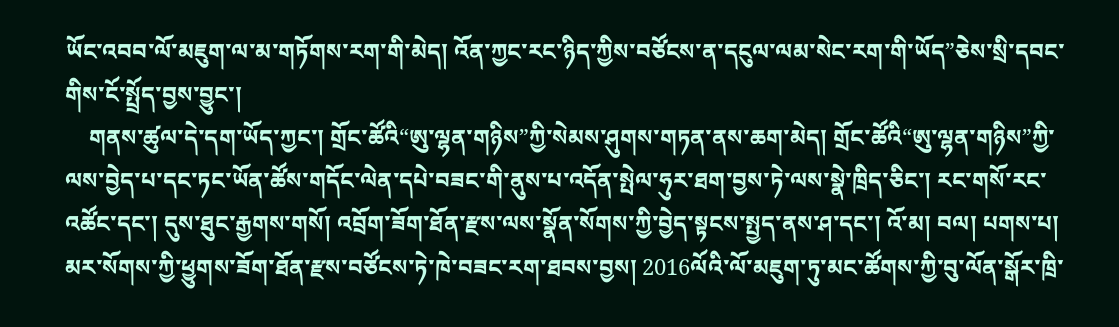ཡོང་འབབ་ལོ་མཇུག་ལ་མ་གཏོགས་རག་གི་མེད། འོན་ཀྱང་རང་ཉིད་ཀྱིས་བཙོངས་ན་དངུལ་ལམ་སེང་རག་གི་ཡོད”ཅེས་སྲི་དབང་གིས་ངོ་སྤྲོད་བྱས་བྱུང་།
    གནས་ཚུལ་དེ་དག་ཡོད་ཀྱང་། གྲོང་ཚོའི“ཨུ་ལྷན་གཉིས”ཀྱི་སེམས་ཤུགས་གཏན་ནས་ཆག་མེད། གྲོང་ཚོའི“ཨུ་ལྷན་གཉིས”ཀྱི་ལས་བྱེད་པ་དང་ཏང་ཡོན་ཚོས་གདོང་ལེན་དཔེ་བཟང་གི་ནུས་པ་འདོན་སྤེལ་ཧུར་ཐག་བྱས་ཏེ་ལས་སྣེ་ཁྲིད་ཅིང་། རང་གསོ་རང་འཚོང་དང་། དུས་ཐུང་རྒྱགས་གསོ། འབྲོག་ཟོག་ཐོན་རྫས་ལས་སྣོན་སོགས་ཀྱི་བྱེད་སྟངས་སྤྱད་ནས་ཤ་དང་། འོ་མ། བལ། པགས་པ། མར་སོགས་ཀྱི་ཕྱུགས་ཟོག་ཐོན་རྫས་བཙོངས་ཏེ་ཁེ་བཟང་རག་ཐབས་བྱས། 2016ལོའི་ལོ་མཇུག་ཏུ་མང་ཚོགས་ཀྱི་བུ་ལོན་སྒོར་ཁྲི་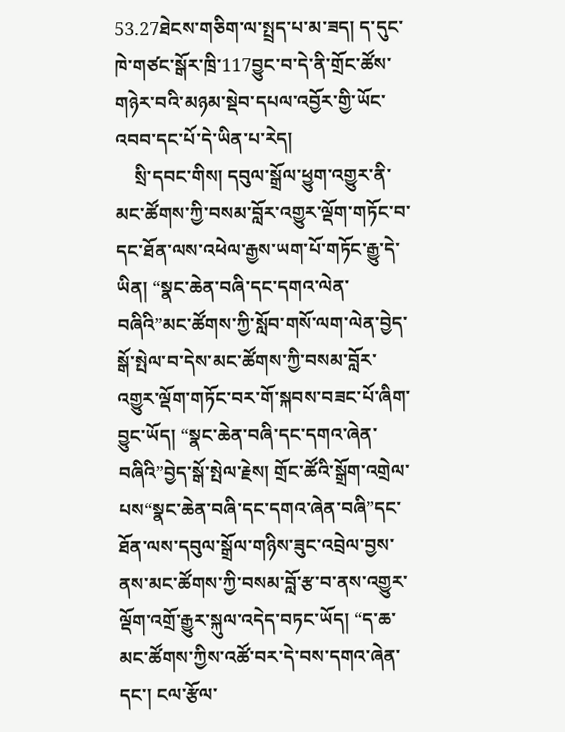53.27ཐེངས་གཅིག་ལ་སྤྲད་པ་མ་ཟད། ད་དུང་ཁེ་གཙང་སྒོར་ཁྲི་117བྱུང་བ་དེ་ནི་གྲོང་ཚོས་གཉེར་བའི་མཉམ་སྡེབ་དཔལ་འབྱོར་གྱི་ཡོང་འབབ་དང་པོ་དེ་ཡིན་པ་རེད།
    སྲི་དབང་གིས། དབུལ་སྒྲོལ་ཕྱུག་འགྱུར་ནི་མང་ཚོགས་ཀྱི་བསམ་བློར་འགྱུར་ལྡོག་གཏོང་བ་དང་ཐོན་ལས་འཕེལ་རྒྱས་ཡག་པོ་གཏོང་རྒྱུ་དེ་ཡིན། “སྣང་ཆེན་བཞི་དང་དགའ་ལེན་བཞིའི”མང་ཚོགས་ཀྱི་སློབ་གསོ་ལག་ལེན་བྱེད་སྒོ་སྤེལ་བ་དེས་མང་ཚོགས་ཀྱི་བསམ་བློར་འགྱུར་ལྡོག་གཏོང་བར་གོ་སྐབས་བཟང་པོ་ཞིག་བྱུང་ཡོད། “སྣང་ཆེན་བཞི་དང་དགའ་ཞེན་བཞིའི”བྱེད་སྒོ་སྤེལ་རྗེས། གྲོང་ཚོའི་སྒྲོག་འགྲེལ་པས“སྣང་ཆེན་བཞི་དང་དགའ་ཞེན་བཞི”དང་ཐོན་ལས་དབུལ་སྒྲོལ་གཉིས་ཟུང་འབྲེལ་བྱས་ནས་མང་ཚོགས་ཀྱི་བསམ་བློ་རྩ་བ་ནས་འགྱུར་ལྡོག་འགྲོ་རྒྱུར་སྐུལ་འདེད་བཏང་ཡོད། “ད་ཆ་མང་ཚོགས་ཀྱིས་འཚོ་བར་དེ་བས་དགའ་ཞེན་དང་། ངལ་རྩོལ་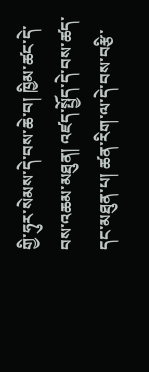གྱི་ཧུར་སེམས་དེ་བས་ཆེ་བ། ཁྱིམ་ཚང་དེ་བས་འཆམ་མཐུན། འཛད་སྤྱོད་དེ་བས་ཚད་དང་མཐུན་པ། ཚན་རིག་ལ་དེ་བས་བརྩི་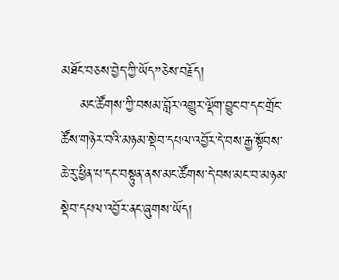མཐོང་བཅས་བྱེད་ཀྱི་ཡོད”ཅེས་བརྗོད།
    མང་ཚོགས་ཀྱི་བསམ་བློར་འགྱུར་ལྡོག་བྱུང་བ་དང་གྲོང་ཚོས་གཉེར་བའི་མཉམ་སྡེབ་དཔལ་འབྱོར་དེ་བས་རྒྱ་སྟོབས་ཆེ་རུ་ཕྱིན་པ་དང་བསྟུན་ནས་མང་ཚོགས་དེ་བས་མང་བ་མཉམ་སྡེབ་དཔལ་འབྱོར་ནང་ཞུགས་ཡོད།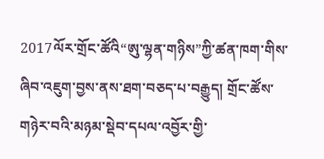2017ལོར་གྲོང་ཚོའི“ཨུ་ལྷན་གཉིས”ཀྱི་ཚན་ཁག་གིས་ཞིབ་འཇུག་བྱས་ནས་ཐག་བཅད་པ་བརྒྱུད། གྲོང་ཚོས་གཉེར་བའི་མཉམ་སྡེབ་དཔལ་འབྱོར་གྱི་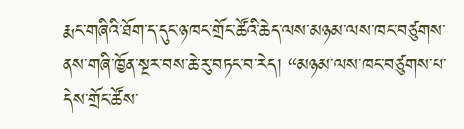རྨང་གཞིའི་ཐོག་ད་དུང་ཉ་ཁང་གྲོང་ཚོའི་ཆེད་ལས་མཉམ་ལས་ཁང་བཙུགས་ནས་གཞི་ཁྱོན་སྔར་བས་ཆེ་རུ་བཏང་བ་རེད། “མཉམ་ལས་ཁང་བཙུགས་པ་དེས་གྲོང་ཚོས་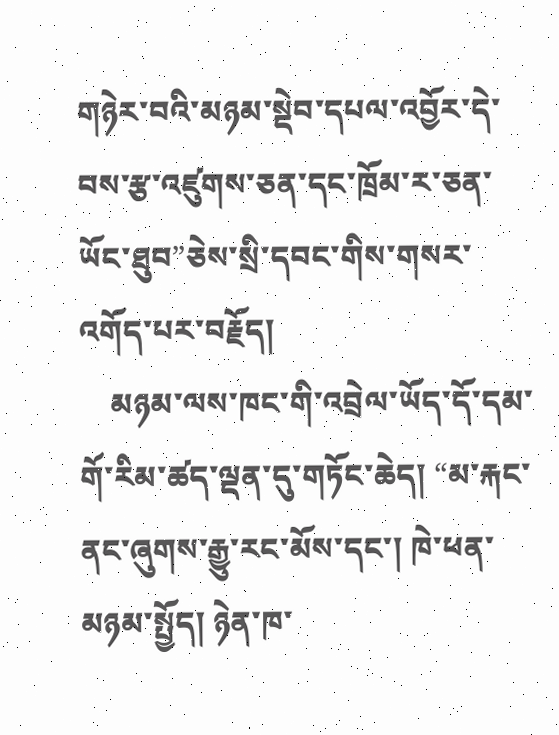གཉེར་བའི་མཉམ་སྡེབ་དཔལ་འབྱོར་དེ་བས་རྩ་འཛུགས་ཅན་དང་ཁྲོམ་ར་ཅན་ཡོང་ཐུབ”ཅེས་སྲི་དབང་གིས་གསར་འགོད་པར་བརྗོད།
    མཉམ་ལས་ཁང་གི་འབྲེལ་ཡོད་དོ་དམ་གོ་རིམ་ཚད་ལྡན་དུ་གཏོང་ཆེད། “མ་རྐང་ནང་ཞུགས་རྒྱུ་རང་མོས་དང་། ཁེ་ཕན་མཉམ་སྤྱོད། ཉེན་ཁ་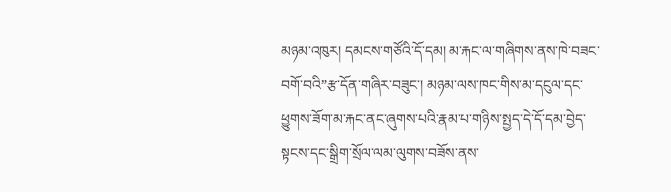མཉམ་འཁུར། དམངས་གཙོའི་དོ་དམ། མ་རྐང་ལ་གཞིགས་ནས་ཁེ་བཟང་བགོ་བའི”རྩ་དོན་གཞིར་བཟུང་། མཉམ་ལས་ཁང་གིས་མ་དངུལ་དང་ཕྱུགས་ཟོག་མ་རྐང་ནང་ཞུགས་པའི་རྣམ་པ་གཉིས་སྤྱད་དེ་དོ་དམ་བྱེད་སྟངས་དང་སྒྲིག་སྲོལ་ལམ་ལུགས་བཟོས་ནས་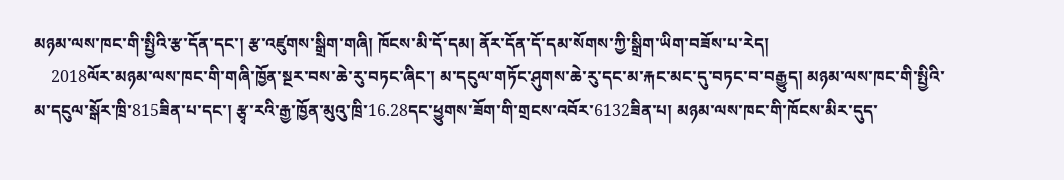མཉམ་ལས་ཁང་གི་སྤྱིའི་རྩ་དོན་དང་། རྩ་འཛུགས་སྒྲིག་གཞི། ཁོངས་མི་དོ་དམ། ནོར་དོན་དོ་དམ་སོགས་ཀྱི་སྒྲིག་ཡིག་བཟོས་པ་རེད།
    2018ལོར་མཉམ་ལས་ཁང་གི་གཞི་ཁྱོན་སྔར་བས་ཆེ་རུ་བཏང་ཞིང་། མ་དངུལ་གཏོང་ཤུགས་ཆེ་རུ་དང་མ་རྐང་མང་དུ་བཏང་བ་བརྒྱུད། མཉམ་ལས་ཁང་གི་སྤྱིའི་མ་དངུལ་སྒོར་ཁྲི་815ཟིན་པ་དང་། རྩྭ་རའི་རྒྱ་ཁྱོན་མུའུ་ཁྲི་16.28དང་ཕྱུགས་ཟོག་གི་གྲངས་འབོར་6132ཟིན་པ། མཉམ་ལས་ཁང་གི་ཁོངས་མིར་དུད་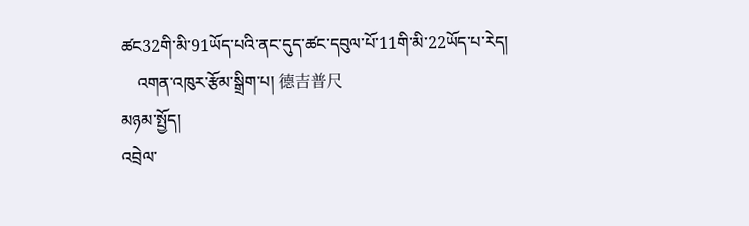ཚང32གི་མི་91ཡོད་པའི་ནང་དུད་ཚང་དབུལ་པོ་11གི་མི་22ཡོད་པ་རེད།
    འགན་འཁུར་རྩོམ་སྒྲིག་པ། 德吉普尺
མཉམ་སྤྱོད།
འབྲེལ་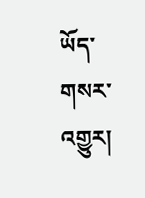ཡོད་གསར་འགྱུར།